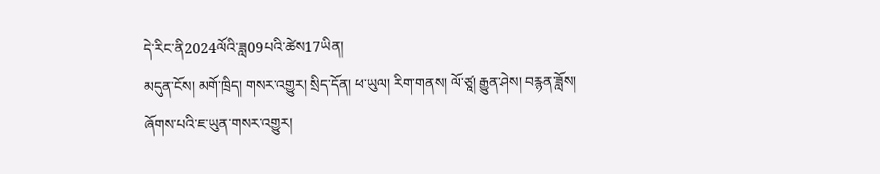དེ་རིང་ནི2024ལོའི་ཟླ09པའི་ཚེས17ཡིན།
མདུན་ངོས། མགོ་ཁྲིད། གསར་འགྱུར། སྲིད་དོན། ཕ་ཡུལ། རིག་གནས། ལོ་ཙཱ། རྒྱུན་ཤེས། བརྙན་ཟློས།
ཞོགས་པའི་ཇ་ཡུན་གསར་འགྱུར།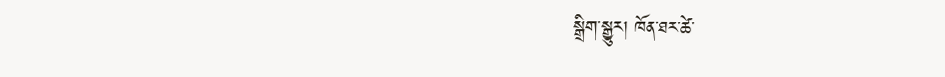སྒྲིག་སྒྱུར། ཁོན་ཐར་ཚེ་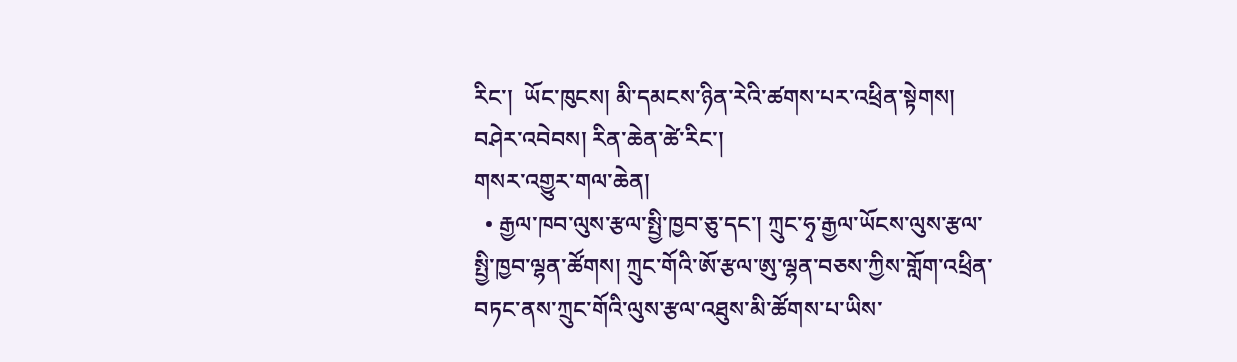རིང་།  ཡོང་ཁུངས། མི་དམངས་ཉིན་རེའི་ཚགས་པར་འཕྲིན་སྟེགས།  བཤེར་འབེབས། རིན་ཆེན་ཚེ་རིང་།
གསར་འགྱུར་གལ་ཆེན།
  • རྒྱལ་ཁབ་ལུས་རྩལ་སྤྱི་ཁྱབ་ཅུ་དང་། ཀྲུང་ཧྭ་རྒྱལ་ཡོངས་ལུས་རྩལ་སྤྱི་ཁྱབ་ལྷན་ཚོགས། ཀྲུང་གོའི་ཨོ་རྩལ་ཨུ་ལྷན་བཅས་ཀྱིས་གློག་འཕྲིན་བཏང་ནས་ཀྲུང་གོའི་ལུས་རྩལ་འཐུས་མི་ཚོགས་པ་ཡིས་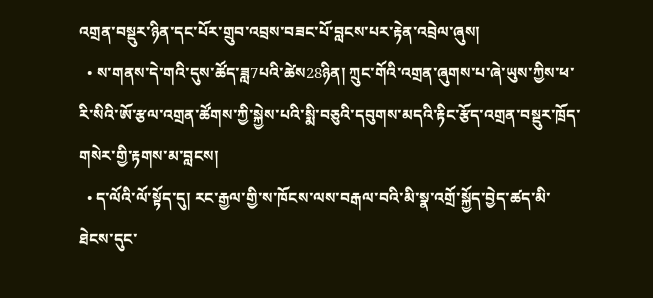འགྲན་བསྡུར་ཉིན་དང་པོར་གྲུབ་འབྲས་བཟང་པོ་བླངས་པར་རྟེན་འབྲེལ་ཞུས།
  • ས་གནས་དེ་གའི་དུས་ཚོད་ཟླ7པའི་ཚེས28ཉིན། ཀྲུང་གོའི་འགྲན་ཞུགས་པ་ཞེ་ཡུས་ཀྱིས་ཕ་རི་སིའི་ཨོ་རྩལ་འགྲན་ཚོགས་ཀྱི་སྐྱེས་པའི་སྨི་བཅུའི་དབུགས་མདའི་རྟིང་རྩོད་འགྲན་བསྡུར་ཁྲོད་གསེར་གྱི་རྟགས་མ་བླངས།
  • ད་ལོའི་ལོ་སྟོད་དུ། རང་རྒྱལ་གྱི་ས་ཁོངས་ལས་བརྒལ་བའི་མི་སྣ་འགྲོ་སྐྱོད་བྱེད་ཚད་མི་ཐེངས་དུང་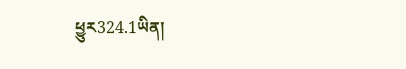ཕྱུར324.1ཡིན།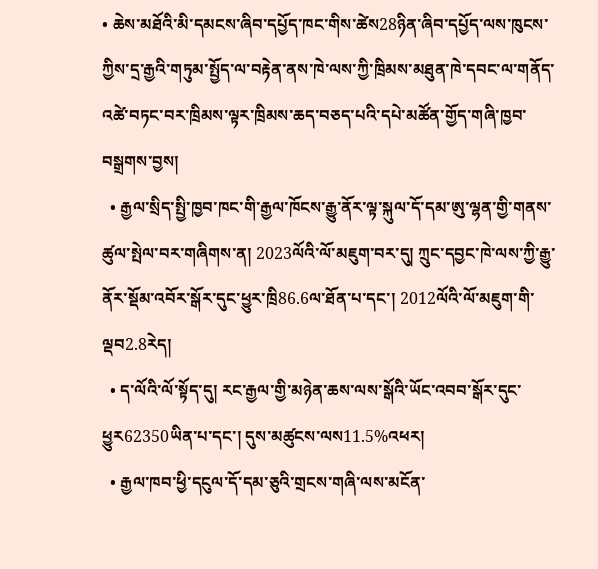• ཆེས་མཐོའི་མི་དམངས་ཞིབ་དཔྱོད་ཁང་གིས་ཚེས28ཉིན་ཞིབ་དཔྱོད་ལས་ཁུངས་ཀྱིས་དྲ་རྒྱའི་གཏུམ་སྤྱོད་ལ་བརྟེན་ནས་ཁེ་ལས་ཀྱི་ཁྲིམས་མཐུན་ཁེ་དབང་ལ་གནོད་འཚེ་བཏང་བར་ཁྲིམས་ལྟར་ཁྲིམས་ཆད་བཅད་པའི་དཔེ་མཚོན་གྱོད་གཞི་ཁྱབ་བསྒྲགས་བྱས།
  • རྒྱལ་སྲིད་སྤྱི་ཁྱབ་ཁང་གི་རྒྱལ་ཁོངས་རྒྱུ་ནོར་ལྟ་སྐུལ་དོ་དམ་ཨུ་ལྷན་གྱི་གནས་ཚུལ་སྤེལ་བར་གཞིགས་ན། 2023ལོའི་ལོ་མཇུག་བར་དུ། ཀྲུང་དབྱང་ཁེ་ལས་ཀྱི་རྒྱུ་ནོར་སྡོམ་འབོར་སྒོར་དུང་ཕྱུར་ཁྲི86.6ལ་ཐོན་པ་དང་། 2012ལོའི་ལོ་མཇུག་གི་ལྡབ2.8རེད།
  • ད་ལོའི་ལོ་སྟོད་དུ། རང་རྒྱལ་གྱི་མཉེན་ཆས་ལས་སྒོའི་ཡོང་འབབ་སྒོར་དུང་ཕྱུར62350ཡིན་པ་དང་། དུས་མཚུངས་ལས11.5%འཕར།
  • རྒྱལ་ཁབ་ཕྱི་དངུལ་དོ་དམ་ཅུའི་གྲངས་གཞི་ལས་མངོན་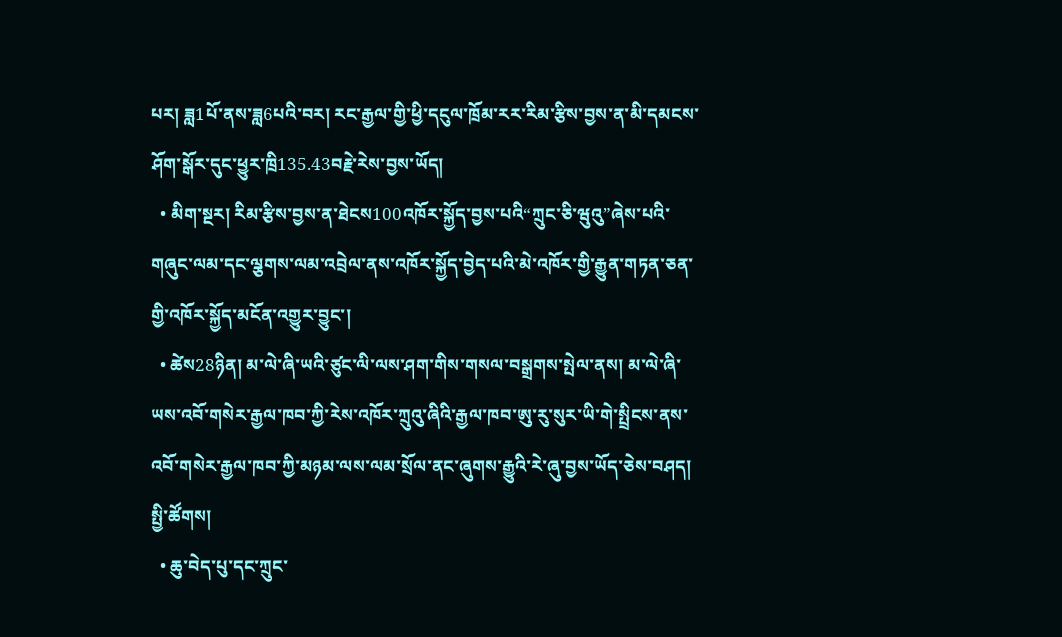པར། ཟླ1པོ་ནས་ཟླ6པའི་བར། རང་རྒྱལ་གྱི་ཕྱི་དངུལ་ཁྲོམ་རར་རིམ་རྩིས་བྱས་ན་མི་དམངས་ཤོག་སྒོར་དུང་ཕྱུར་ཁྲི135.43བརྗེ་རེས་བྱས་ཡོད།
  • མིག་སྔར། རིམ་རྩིས་བྱས་ན་ཐེངས100འཁོར་སྐྱོད་བྱས་པའི“ཀྲུང་ཅི་ཝུའུ”ཞེས་པའི་གཞུང་ལམ་དང་ལྕགས་ལམ་འབྲེལ་ནས་འཁོར་སྐྱོད་བྱེད་པའི་མེ་འཁོར་གྱི་རྒྱུན་གཏན་ཅན་གྱི་འཁོར་སྐྱོད་མངོན་འགྱུར་བྱུང་།
  • ཚེས28ཉིན། མ་ལེ་ཞི་ཡའི་ཙུང་ལི་ལས་ཤག་གིས་གསལ་བསྒྲགས་སྤེལ་ནས། མ་ལེ་ཞི་ཡས་འབོ་གསེར་རྒྱལ་ཁབ་ཀྱི་རེས་འཁོར་ཀྲུའུ་ཞིའི་རྒྱལ་ཁབ་ཨུ་རུ་སུར་ཡི་གེ་སྤྲིངས་ནས་འབོ་གསེར་རྒྱལ་ཁབ་ཀྱི་མཉམ་ལས་ལམ་སྲོལ་ནང་ཞུགས་རྒྱུའི་རེ་ཞུ་བྱས་ཡོད་ཅེས་བཤད།
སྤྱི་ཚོགས།
  • ཆུ་བེད་པུ་དང་ཀྲུང་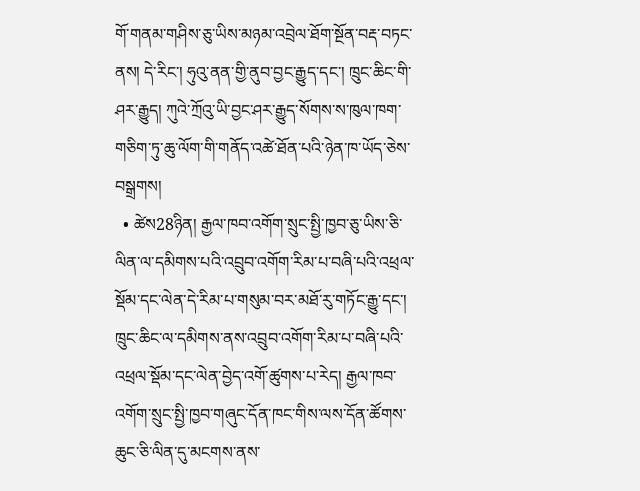གོ་གནམ་གཤིས་ཅུ་ཡིས་མཉམ་འབྲེལ་ཐོག་སྔོན་བརྡ་བཏང་ནས། དེ་རིང་། ཧུའུ་ནན་གྱི་ནུབ་བྱང་རྒྱུད་དང་། ཁྲུང་ཆིང་གི་ཤར་རྒྱུད། ཀུའེ་ཀྲོའུ་ཡི་བྱང་ཤར་རྒྱུད་སོགས་ས་ཁུལ་ཁག་གཅིག་ཏུ་ཆུ་ལོག་གི་གནོད་འཚེ་ཐོན་པའི་ཉེན་ཁ་ཡོད་ཅེས་བསྒྲགས།
  • ཚེས28ཉིན། རྒྱལ་ཁབ་འགོག་སྲུང་སྤྱི་ཁྱབ་ཅུ་ཡིས་ཅི་ལིན་ལ་དམིགས་པའི་འབྲུབ་འགོག་རིམ་པ་བཞི་པའི་འཕྲལ་སྡོམ་དང་ལེན་དེ་རིམ་པ་གསུམ་བར་མཐོ་རུ་གཏོང་རྒྱུ་དང་། ཁྲུང་ཆིང་ལ་དམིགས་ནས་འབྲུབ་འགོག་རིམ་པ་བཞི་པའི་འཕྲལ་སྡོམ་དང་ལེན་བྱེད་འགོ་ཚུགས་པ་རེད། རྒྱལ་ཁབ་འགོག་སྲུང་སྤྱི་ཁྱབ་གཞུང་དོན་ཁང་གིས་ལས་དོན་ཚོགས་ཆུང་ཅི་ལིན་དུ་མངགས་ནས་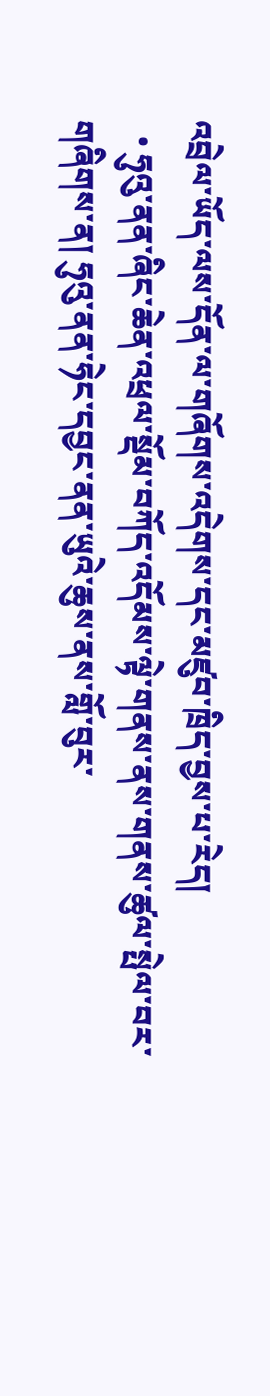འབྲེལ་ཡོད་ལས་དོན་ལ་གཞོགས་འདེགས་དང་མཛུབ་ཁྲིད་བྱས་པ་རེད།
  • ཧུའུ་ནན་ཞིང་ཆེན་འཕྲལ་སྡོམ་བཀོད་འདོམས་ལྟེ་གནས་ནས་གནས་ཚུལ་སྤེལ་བར་གཞིགས་ན། ཧུའུ་ནན་ཧེང་དབྱང་ནན་ཡུའེ་ཆུས་ནས་གློ་བུར་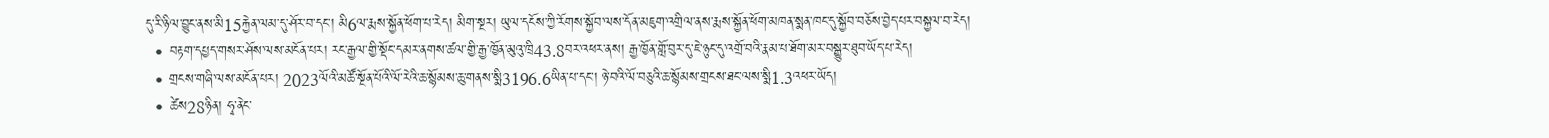དུ་རི་ཉིལ་བྱུང་ནས་མི15རྐྱེན་ལམ་དུ་ཤོར་བ་དང་། མི6ལ་རྨས་སྐྱོན་ཕོག་པ་རེད། མིག་སྔར། ཡུལ་དངོས་ཀྱི་རོགས་སྐྱོབ་ལས་དོན་མཇུག་འགྲིལ་ནས་རྨས་སྐྱོན་ཕོག་མཁན་སྨན་ཁང་དུ་སྐྱོབ་བཅོས་བྱེད་པར་བསྐྱལ་བ་རེད།
  • བརྟག་དཔྱད་གསར་ཤོས་ལས་མངོན་པར། རང་རྒྱལ་གྱི་སྡོང་དམར་ནགས་ཚལ་གྱི་རྒྱ་ཁྱོན་མུའུ་ཁྲི43.8བར་འཕར་ནས། རྒྱ་ཁྱོན་གློ་བུར་དུ་ཇེ་ཉུང་དུ་འགྲོ་བའི་རྣམ་པ་ཐོག་མར་བསྒྱུར་ཐུབ་ཡོད་པ་རེད།
  • གྲངས་གཞི་ལས་མངོན་པར། 2023ལོའི་མཚོ་སྔོན་པོའི་ལོ་རེའི་ཆ་སྙོམས་ཆུ་གནས་སྨི3196.6ཡིན་པ་དང་། ཉེ་བའི་ལོ་བཅུའི་ཆ་སྙོམས་གྲངས་ཐང་ལས་སྨི1.3འཕར་ཡོད།
  • ཚེས28ཉིན། ཧྭ་ནེང་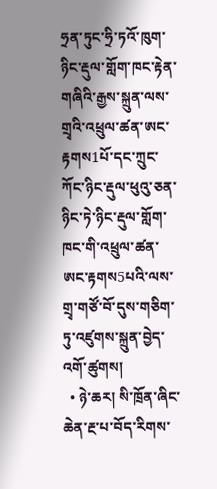ཧྲན་ཏུང་ཧྲི་ཏའོ་ཁུག་ཉིང་རྡུལ་གློག་ཁང་རྟེན་གཞིའི་རྒྱས་སྐྲུན་ལས་གྲྭའི་འཕྲུལ་ཚན་ཨང་རྟགས1པོ་དང་ཀྲུང་ཀོང་ཉིང་རྡུལ་ཕུའུ་ཅན་ཉིང་ཏེ་ཉིང་རྡུལ་གློག་ཁང་གི་འཕྲུལ་ཚན་ཨང་རྟགས5པའི་ལས་གྲྭ་གཙོ་བོ་དུས་གཅིག་ཏུ་འཛུགས་སྐྲུན་བྱེད་འགོ་ཚུགས།
  • ཉེ་ཆར། སི་ཁྲོན་ཞིང་ཆེན་རྔ་པ་བོད་རིགས་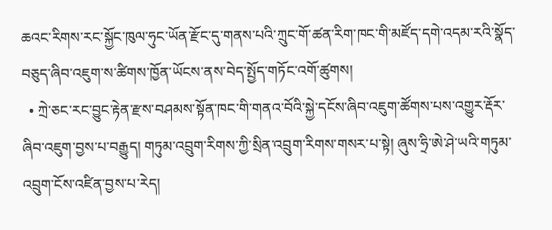ཆའང་རིགས་རང་སྐྱོང་ཁུལ་ཧུང་ཡོན་རྫོང་དུ་གནས་པའི་ཀྲུང་གོ་ཚན་རིག་ཁང་གི་མཛོད་དགེ་འདམ་རའི་སྣོད་བཅུད་ཞིབ་འཇུག་ས་ཚིགས་ཁྱོན་ཡོངས་ནས་བེད་སྤྱོད་གཏོང་འགོ་ཚུགས།
  • ཀྲེ་ཅང་རང་བྱུང་རྟེན་རྫས་བཤམས་སྟོན་ཁང་གི་གནའ་བོའི་སྐྱེ་དངོས་ཞིབ་འཇུག་ཚོགས་པས་འགྱུར་རྡོར་ཞིབ་འཇུག་བྱས་པ་བརྒྱུད། གཏུམ་འབྲུག་རིགས་ཀྱི་སྲིན་འབྲུག་རིགས་གསར་པ་སྟེ། ཞུས་ཧྲི་ཨེ་ཤེ་ཡའི་གཏུམ་འབྲུག་ངོས་འཛིན་བྱས་པ་རེད།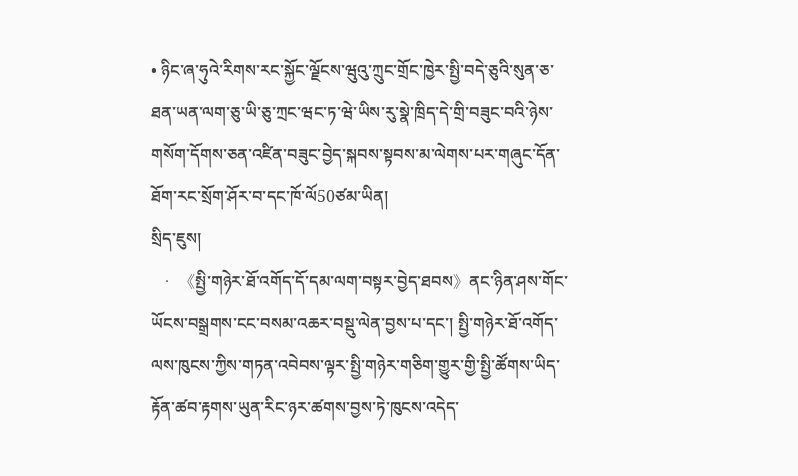• ཉིང་ཞ་ཧུའེ་རིགས་རང་སྐྱོང་ལྗོངས་ཝུའུ་ཀྲུང་གྲོང་ཁྱེར་སྤྱི་བདེ་ཅུའི་སུན་ཅ་ཐན་ཡན་ལག་ཅུ་ཡི་ཅུ་ཀྲང་ཝང་ཏ་ཝེ་ཡིས་རུ་སྣེ་ཁྲིད་དེ་གྲི་བཟུང་བའི་ཉེས་གསོག་དོགས་ཅན་འཛིན་བཟུང་བྱེད་སྐབས་སྟབས་མ་ལེགས་པར་གཞུང་དོན་ཐོག་རང་སྲོག་ཤོར་བ་དང་ཁོ་ལོ50ཙམ་ཡིན།
སྲིད་ཇུས།
  • 《སྤྱི་གཉེར་ཐོ་འགོད་དོ་དམ་ལག་བསྟར་བྱེད་ཐབས》ནང་ཉིན་ཤས་གོང་ཡོངས་བསྒྲགས་ངང་བསམ་འཆར་བསྡུ་ལེན་བྱས་པ་དང་། སྤྱི་གཉེར་ཐོ་འགོད་ལས་ཁུངས་ཀྱིས་གཏན་འབེབས་ལྟར་སྤྱི་གཉེར་གཅིག་གྱུར་གྱི་སྤྱི་ཚོགས་ཡིད་རྟོན་ཚབ་རྟགས་ཡུན་རིང་ཉར་ཚགས་བྱས་ཏེ་ཁུངས་འདེད་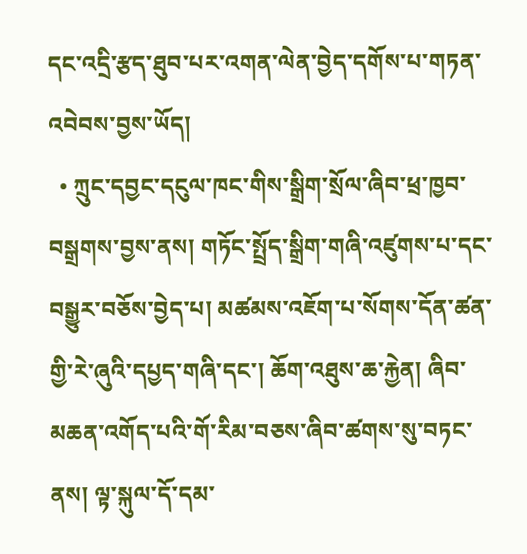དང་འདྲི་རྩད་ཐུབ་པར་འགན་ལེན་བྱེད་དགོས་པ་གཏན་འབེབས་བྱས་ཡོད།
  • ཀྲུང་དབྱང་དངུལ་ཁང་གིས་སྒྲིག་སྲོལ་ཞིབ་ཕྲ་ཁྱབ་བསྒྲགས་བྱས་ནས། གཏོང་སྤྲོད་སྒྲིག་གཞི་འཛུགས་པ་དང་བསྒྱུར་བཅོས་བྱེད་པ། མཚམས་འཇོག་པ་སོགས་དོན་ཚན་གྱི་རེ་ཞུའི་དཔྱད་གཞི་དང་། ཆོག་འཐུས་ཆ་རྐྱེན། ཞིབ་མཆན་འགོད་པའི་གོ་རིམ་བཅས་ཞིབ་ཚགས་སུ་བཏང་ནས། ལྟ་སྐུལ་དོ་དམ་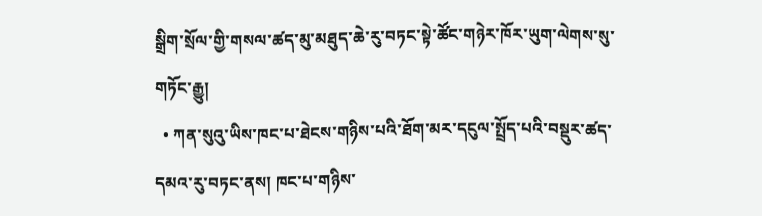སྒྲིག་སྲོལ་གྱི་གསལ་ཚད་མུ་མཐུད་ཆེ་རུ་བཏང་སྟེ་ཚོང་གཉེར་ཁོར་ཡུག་ལེགས་སུ་གཏོང་རྒྱུ།
  • ཀན་སུའུ་ཡིས་ཁང་པ་ཐེངས་གཉིས་པའི་ཐོག་མར་དངུལ་སྤྲོད་པའི་བསྡུར་ཚད་དམའ་རུ་བཏང་ནས། ཁང་པ་གཉིས་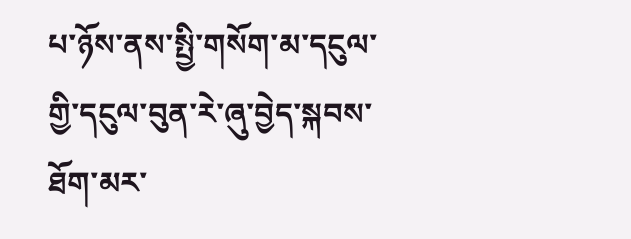པ་ཉོས་ནས་སྤྱི་གསོག་མ་དངུལ་གྱི་དངུལ་བུན་རེ་ཞུ་བྱེད་སྐབས་ཐོག་མར་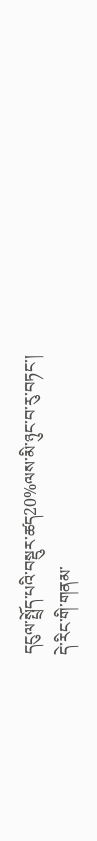དངུལ་སྤྲོད་པའི་བསྡུར་ཚད20%ལས་མི་ཉུང་བ་རུ་བཏང་།
དེ་རིང་གི་གནམ་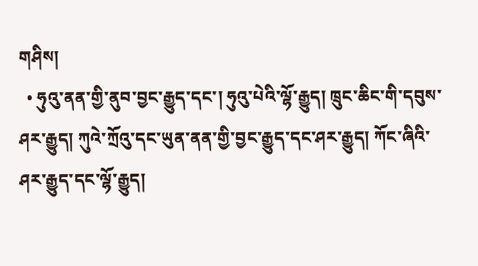གཤིས།
  • ཧུའུ་ནན་གྱི་ནུབ་བྱང་རྒྱུད་དང་། ཧུའུ་པེའི་ལྷོ་རྒྱུད། ཁྲུང་ཆིང་གི་དབུས་ཤར་རྒྱུད། ཀུའེ་ཀྲོའུ་དང་ཡུན་ནན་གྱི་བྱང་རྒྱུད་དང་ཤར་རྒྱུད། ཀོང་ཞིའི་ཤར་རྒྱུད་དང་ལྷོ་རྒྱུད།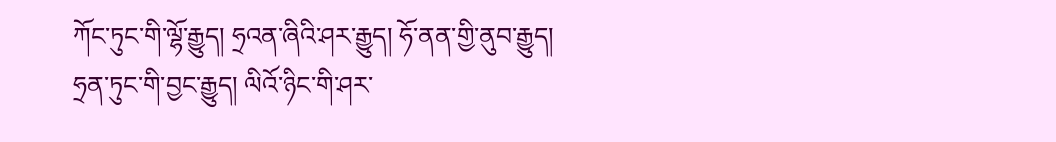ཀོང་ཏུང་གི་ལྷོ་རྒྱུད། ཧྲའན་ཞིའི་ཤར་རྒྱུད། ཧོ་ནན་གྱི་ནུབ་རྒྱུད། ཧྲན་ཏུང་གི་བྱང་རྒྱུད། ལིའོ་ཉིང་གི་ཤར་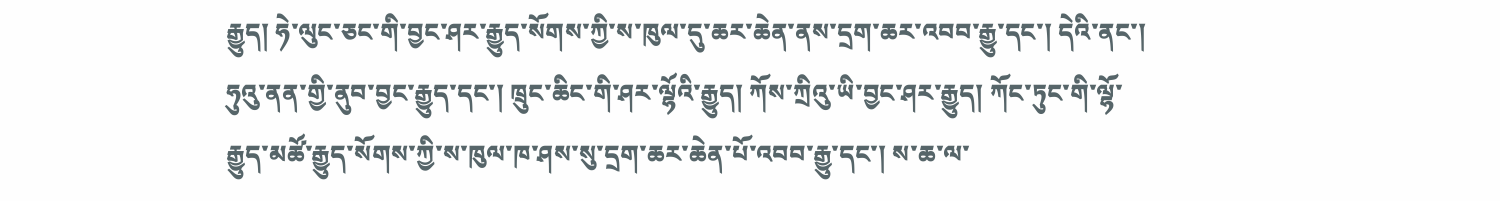རྒྱུད། ཧེ་ལུང་ཅང་གི་བྱང་ཤར་རྒྱུད་སོགས་ཀྱི་ས་ཁུལ་དུ་ཆར་ཆེན་ནས་དྲག་ཆར་འབབ་རྒྱུ་དང་། དེའི་ནང་། ཧུའུ་ནན་གྱི་ནུབ་བྱང་རྒྱུད་དང་། ཁྲུང་ཆིང་གི་ཤར་ལྷོའི་རྒྱུད། ཀོས་ཀྲིའུ་ཡི་བྱང་ཤར་རྒྱུད། ཀོང་ཏུང་གི་ལྷོ་རྒྱུད་མཚོ་རྒྱུད་སོགས་ཀྱི་ས་ཁུལ་ཁ་ཤས་སུ་དྲག་ཆར་ཆེན་པོ་འབབ་རྒྱུ་དང་། ས་ཆ་ལ་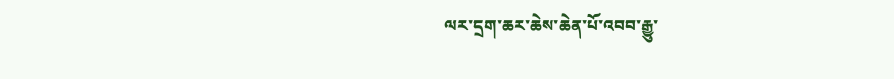ལར་དྲག་ཆར་ཆེས་ཆེན་པོ་འབབ་རྒྱུ་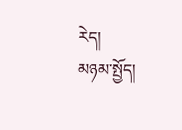རེད།
མཉམ་སྤྱོད།